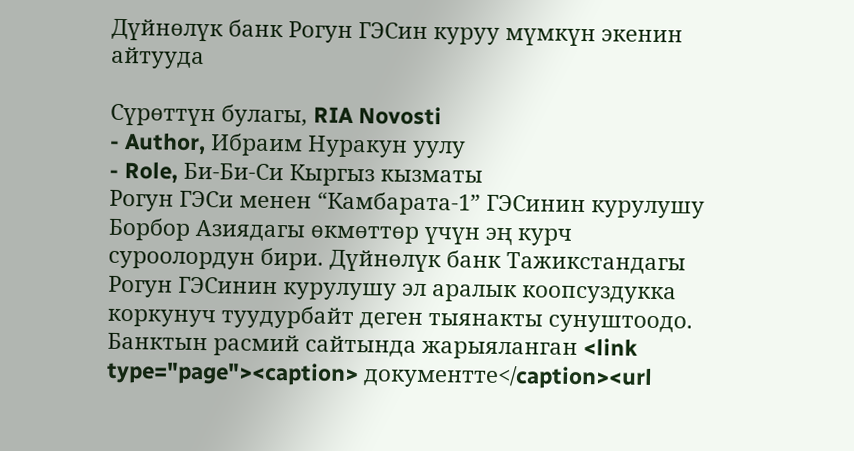Дүйнөлүк банк Рогун ГЭСин куруу мүмкүн экенин айтууда

Сүрөттүн булагы, RIA Novosti
- Author, Ибраим Нуракун уулу
- Role, Би-Би-Си Кыргыз кызматы
Рогун ГЭСи менен “Камбарата-1” ГЭСинин курулушу Борбор Азиядагы өкмөттөр үчүн эң курч суроолордун бири. Дүйнөлүк банк Тажикстандагы Рогун ГЭСинин курулушу эл аралык коопсуздукка коркунуч туудурбайт деген тыянакты сунуштоодо.
Банктын расмий сайтында жарыяланган <link type="page"><caption> документте</caption><url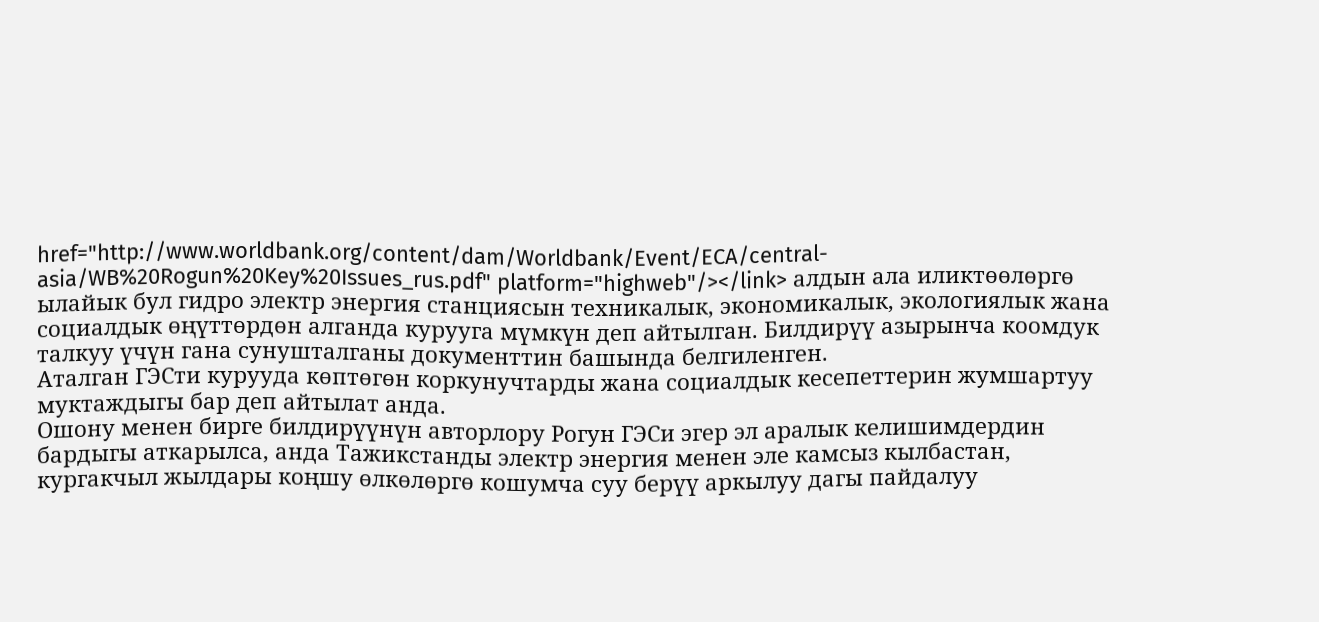href="http://www.worldbank.org/content/dam/Worldbank/Event/ECA/central-asia/WB%20Rogun%20Key%20Issues_rus.pdf" platform="highweb"/></link> алдын ала иликтөөлөргө ылайык бул гидро электр энергия станциясын техникалык, экономикалык, экологиялык жана социалдык өңүттөрдөн алганда курууга мүмкүн деп айтылган. Билдирүү азырынча коомдук талкуу үчүн гана сунушталганы документтин башында белгиленген.
Аталган ГЭСти курууда көптөгөн коркунучтарды жана социалдык кесепеттерин жумшартуу муктаждыгы бар деп айтылат анда.
Ошону менен бирге билдирүүнүн авторлору Рогун ГЭСи эгер эл аралык келишимдердин бардыгы аткарылса, анда Тажикстанды электр энергия менен эле камсыз кылбастан, кургакчыл жылдары коңшу өлкөлөргө кошумча суу берүү аркылуу дагы пайдалуу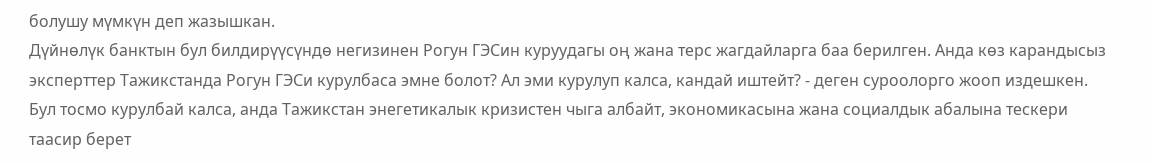болушу мүмкүн деп жазышкан.
Дүйнөлүк банктын бул билдирүүсүндө негизинен Рогун ГЭСин куруудагы оң жана терс жагдайларга баа берилген. Анда көз карандысыз эксперттер Тажикстанда Рогун ГЭСи курулбаса эмне болот? Ал эми курулуп калса, кандай иштейт? - деген суроолорго жооп издешкен.
Бул тосмо курулбай калса, анда Тажикстан энегетикалык кризистен чыга албайт, экономикасына жана социалдык абалына тескери таасир берет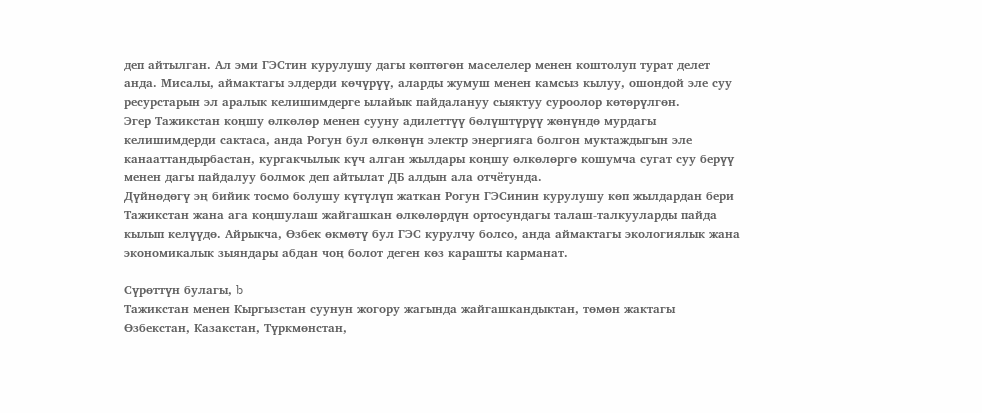деп айтылган. Ал эми ГЭСтин курулушу дагы көптөгөн маселелер менен коштолуп турат делет анда. Мисалы, аймактагы элдерди көчүрүү, аларды жумуш менен камсыз кылуу, ошондой эле суу ресурстарын эл аралык келишимдерге ылайык пайдалануу сыяктуу суроолор көтөрүлгөн.
Эгер Тажикстан коңшу өлкөлөр менен сууну адилеттүү бөлүштүрүү жөнүндө мурдагы келишимдерди сактаса, анда Рогун бул өлкөнүн электр энергияга болгон муктаждыгын эле канааттандырбастан, кургакчылык күч алган жылдары коңшу өлкөлөргө кошумча сугат суу берүү менен дагы пайдалуу болмок деп айтылат ДБ алдын ала отчётунда.
Дүйнөдөгү эң бийик тосмо болушу күтүлүп жаткан Рогун ГЭСинин курулушу көп жылдардан бери Тажикстан жана ага коңшулаш жайгашкан өлкөлөрдүн ортосундагы талаш-талкууларды пайда кылып келүүдө. Айрыкча, Өзбек өкмөтү бул ГЭС курулчу болсо, анда аймактагы экологиялык жана экономикалык зыяндары абдан чоң болот деген көз карашты карманат.

Сүрөттүн булагы, b
Тажикстан менен Кыргызстан суунун жогору жагында жайгашкандыктан, төмөн жактагы Өзбекстан, Казакстан, Түркмөнстан,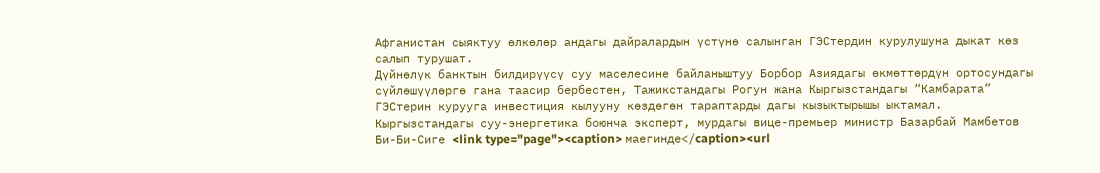Афганистан сыяктуу өлкөлөр андагы дайралардын үстүнө салынган ГЭСтердин курулушуна дыкат көз салып турушат.
Дүйнөлүк банктын билдирүүсү суу маселесине байланыштуу Борбор Азиядагы өкмөттөрдүн ортосундагы сүйлөшүүлөргө гана таасир бербестен, Тажикстандагы Рогун жана Кыргызстандагы “Камбарата” ГЭСтерин курууга инвестиция кылууну көздөгөн тараптарды дагы кызыктырышы ыктамал.
Кыргызстандагы суу-энергетика боюнча эксперт, мурдагы вице-премьер министр Базарбай Мамбетов Би-Би-Сиге <link type="page"><caption> маегинде</caption><url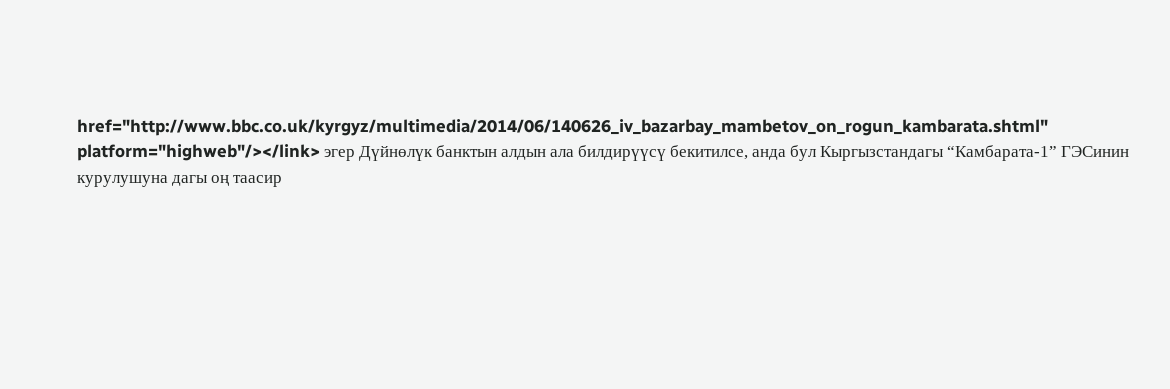href="http://www.bbc.co.uk/kyrgyz/multimedia/2014/06/140626_iv_bazarbay_mambetov_on_rogun_kambarata.shtml" platform="highweb"/></link> эгер Дүйнөлүк банктын алдын ала билдирүүсү бекитилсе, анда бул Кыргызстандагы “Камбарата-1” ГЭСинин курулушуна дагы оң таасир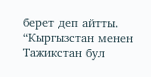берет деп айтты.
“Кыргызстан менен Тажикстан бул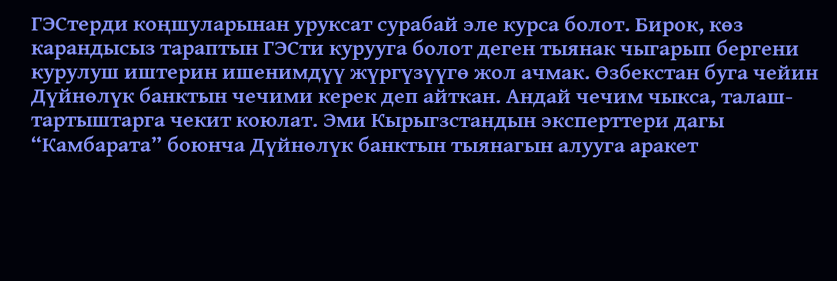ГЭСтерди коңшуларынан уруксат сурабай эле курса болот. Бирок, көз карандысыз тараптын ГЭСти курууга болот деген тыянак чыгарып бергени курулуш иштерин ишенимдүү жүргүзүүгө жол ачмак. Өзбекстан буга чейин Дүйнөлүк банктын чечими керек деп айткан. Андай чечим чыкса, талаш-тартыштарга чекит коюлат. Эми Кырыгзстандын эксперттери дагы “Камбарата” боюнча Дүйнөлүк банктын тыянагын алууга аракет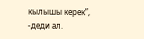кылышы керек”, -деди ал.